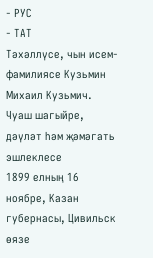- РУС
- ТАТ
Тәхәллүсе, чын исем-фамилиясе Кузьмин Михаил Кузьмич. Чуаш шагыйре, дәүләт һәм җәмәгать эшлеклесе
1899 елның 16 ноябре, Казан губернасы, Цивильск өязе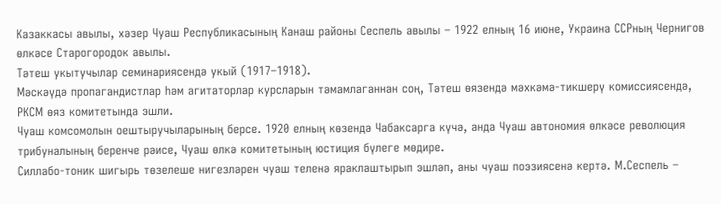Казаккасы авылы, хәзер Чуаш Республикасының Канаш районы Сеспель авылы – 1922 елның 16 июне, Украина ССРның Чернигов өлкәсе Старогородок авылы.
Тәтеш укытучылар семинариясендә укый (1917–1918).
Мәскәүдә пропагандистлар һәм агитаторлар курсларын тәмамлаганнан соң, Тәтеш өязендә мәхкәмә-тикшерү комиссиясендә, РКСМ өяз комитетында эшли.
Чуаш комсомолын оештыручыларының берсе. 1920 елның көзендә Чабаксарга күчә, анда Чуаш автономия өлкәсе революция трибуналының беренче рәисе, Чуаш өлкә комитетының юстиция бүлеге мөдире.
Силлабо-тоник шигырь төзелеше нигезләрен чуаш теленә яраклаштырып эшләп, аны чуаш поэзиясенә кертә. М.Сеспель –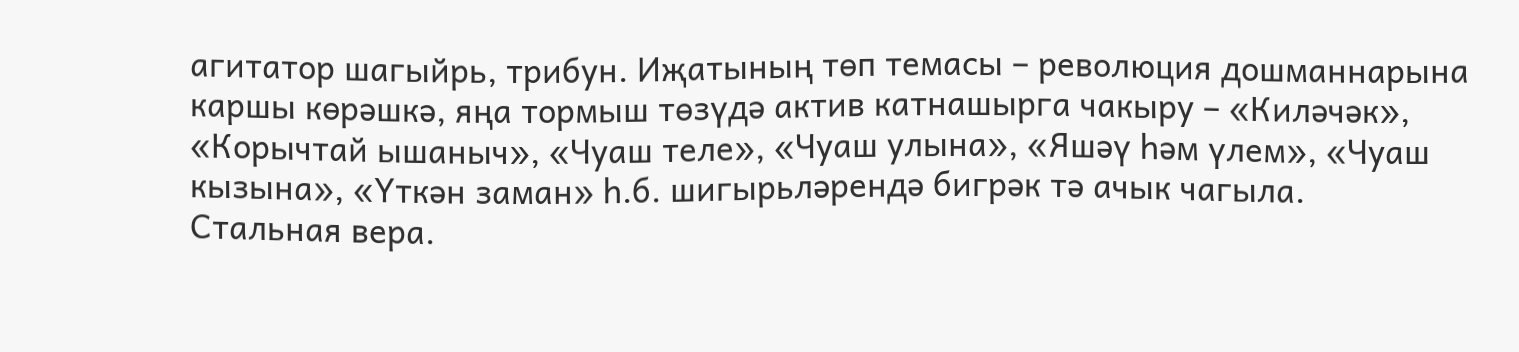агитатор шагыйрь, трибун. Иҗатының төп темасы – революция дошманнарына каршы көрәшкә, яңа тормыш төзүдә актив катнашырга чакыру – «Киләчәк», «Корычтай ышаныч», «Чуаш теле», «Чуаш улына», «Яшәү һәм үлем», «Чуаш кызына», «Үткән заман» һ.б. шигырьләрендә бигрәк тә ачык чагыла.
Cтальная вера.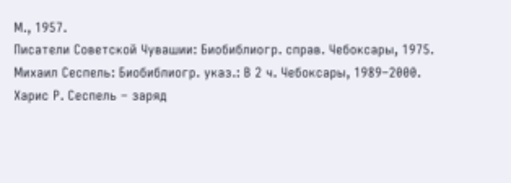М., 1957.
Писатели Советской Чувашии: Биобиблиогр. справ. Чебоксары, 1975.
Михаил Сеспель: Биобиблиогр. указ.: В 2 ч. Чебоксары, 1989–2000.
Харис Р. Сеспель – заряд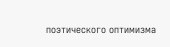поэтического оптимизма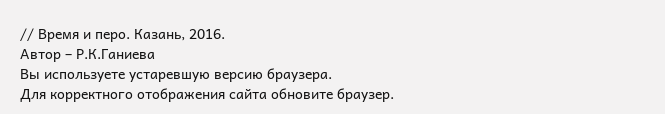// Время и перо. Казань, 2016.
Автор – Р.К.Ганиева
Вы используете устаревшую версию браузера.
Для корректного отображения сайта обновите браузер.